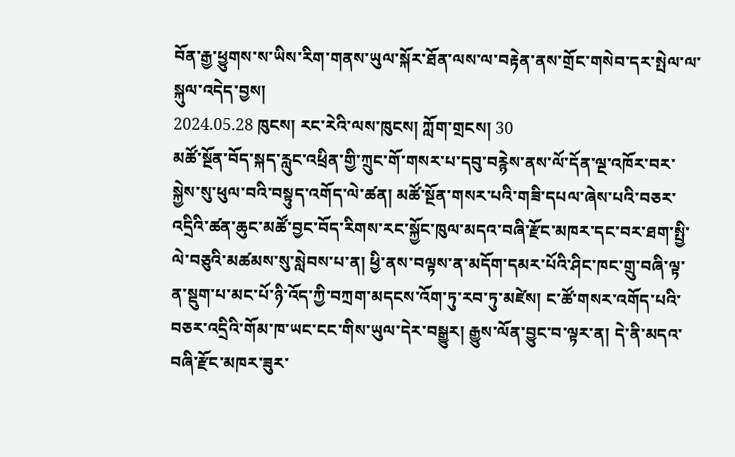བོན་རྒྱ་ཕྱུགས་ས་ཡིས་རིག་གནས་ཡུལ་སྐོར་ཐོན་ལས་ལ་བརྟེན་ནས་གྲོང་གསེབ་དར་སྤེལ་ལ་སྐུལ་འདེད་བྱས།
2024.05.28 ཁུངས། རང་རེའི་ལས་ཁུངས། ཀློག་གྲངས། 30
མཚོ་སྔོན་བོད་སྐད་རླུང་འཕྲིན་གྱི་ཀྲུང་གོ་གསར་པ་དབུ་བརྙེས་ནས་ལོ་དོན་ལྔ་འཁོར་བར་སྐྱེས་སུ་ཕུལ་བའི་བསྟུད་འགོད་ལེ་ཚན། མཚོ་སྔོན་གསར་པའི་གཟི་དཔལ་ཞེས་པའི་བཅར་འདྲིའི་ཚན་ཆུང་མཚོ་བྱང་བོད་རིགས་རང་སྐྱོང་ཁུལ་མདའ་བཞི་རྫོང་མཁར་དང་བར་ཐག་སྤྱི་ལེ་བཅུའི་མཚམས་སུ་སླེབས་པ་ན། ཕྱི་ནས་བལྟས་ན་མདོག་དམར་པོའི་ཤིང་ཁང་གྲུ་བཞི་ལྟ་ན་སྡུག་པ་མང་པོ་ཉི་འོད་ཀྱི་བཀྲག་མདངས་འོག་ཏུ་རབ་ཏུ་མཛེས། ང་ཚོ་གསར་འགོད་པའི་བཅར་འདྲིའི་གོམ་ཁ་ཡང་ངང་གིས་ཡུལ་དེར་བསྒྱུར། རྒྱུས་ལོན་བྱུང་བ་ལྟར་ན། དེ་ནི་མདའ་བཞི་རྫོང་མཁར་ཟུར་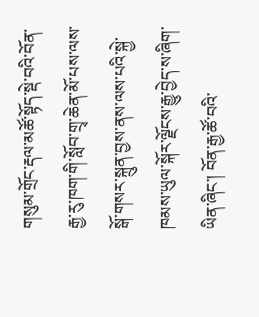གསུམ་གྲོང་རྡལ་མཚོ་སྟོད་སྡེ་བའི་བོན་རྒྱ་རུ་ཁག་གི་སློབ་གྲྭ་ཆེན་མོ་པས་ལས་སྒོ་གསར་སྐྲུན་བྱས་ནས་ལས་པའི་སྐྱེ་ཁམས་ཡུལ་སྐོར་ལྗོངས་རྒྱུ་བྱེད་ས་ཞིག་ཡིན་ཞིང་། བོན་རྒྱ་ཚོ་བའི་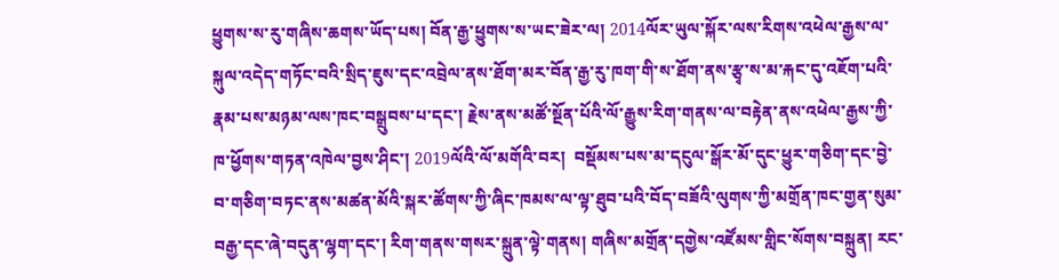ཕྱུགས་ས་རུ་གཞིས་ཆགས་ཡོད་པས། བོན་རྒྱ་ཕྱུགས་ས་ཡང་ཟེར་ལ། 2014ལོར་ཡུལ་སྐོར་ལས་རིགས་འཕེལ་རྒྱས་ལ་སྐུལ་འདེད་གཏོང་བའི་སྲིད་ཇུས་དང་འབྲེལ་ནས་ཐོག་མར་བོན་རྒྱ་རུ་ཁག་གི་ས་ཐོག་ནས་རྩྭ་ས་མ་རྐང་དུ་འཇོག་པའི་རྣམ་པས་མཉམ་ལས་ཁང་བསྒྲུབས་པ་དང་། རྗེས་ནས་མཚོ་སྔོན་པོའི་ལོ་རྒྱུས་རིག་གནས་ལ་བརྟེན་ནས་འཕེལ་རྒྱས་ཀྱི་ཁ་ཕྱོགས་གཏན་འཁེལ་བྱས་ཤིང་། 2019ལོའི་ལོ་མགོའི་བར།  བསྡོམས་པས་མ་དངུལ་སྒོར་མོ་དུང་ཕྱུར་གཅིག་དང་བྱེ་བ་གཅིག་བཏང་ནས་མཚན་མོའི་སྐར་ཚོགས་ཀྱི་ཞིང་ཁམས་ལ་ལྟ་ཐུབ་པའི་བོད་བཟོའི་ལུགས་ཀྱི་མགྲོན་ཁང་གྱན་སུམ་བརྒྱ་དང་ཞེ་བདུན་ལྷག་དང་། རིག་གནས་གསར་སྐྲུན་ལྟེ་གནས། གཞིས་མགྲོན་དགྱེས་འཛོམས་གླིང་སོགས་བསྐྲུན། རང་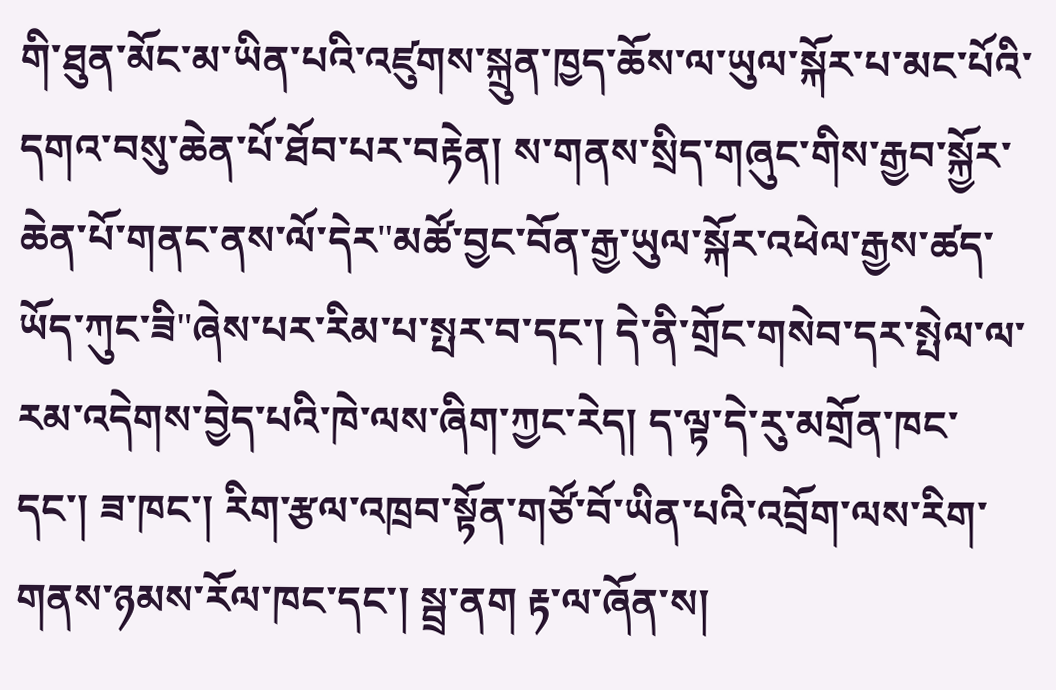གི་ཐུན་མོང་མ་ཡིན་པའི་འཛུགས་སྐྲུན་ཁྱད་ཆོས་ལ་ཡུལ་སྐོར་པ་མང་པོའི་དགའ་བསུ་ཆེན་པོ་ཐོབ་པར་བརྟེན། ས་གནས་སྲིད་གཞུང་གིས་རྒྱབ་སྐྱོར་ཆེན་པོ་གནང་ནས་ལོ་དེར"མཚོ་བྱང་བོན་རྒྱ་ཡུལ་སྐོར་འཕེལ་རྒྱས་ཚད་ཡོད་ཀུང་ཟི"ཞེས་པར་རིམ་པ་སྤར་བ་དང་། དེ་ནི་གྲོང་གསེབ་དར་སྤེལ་ལ་རམ་འདེགས་བྱེད་པའི་ཁེ་ལས་ཞིག་ཀྱང་རེད། ད་ལྟ་དེ་རུ་མགྲོན་ཁང་དང་། ཟ་ཁང་། རིག་རྩལ་འཁྲབ་སྟོན་གཙོ་བོ་ཡིན་པའི་འབྲོག་ལས་རིག་གནས་ཉམས་རོལ་ཁང་དང་། སྦྲ་ནག རྟ་ལ་ཞོན་ས།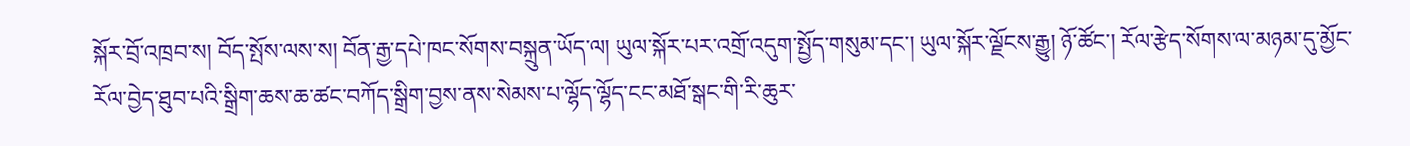སྐོར་བྲོ་འཁྲབ་ས། བོད་སྤོས་ལས་ས། བོན་རྒྱ་དཔེ་ཁང་སོགས་བསྐྲུན་ཡོད་ལ། ཡུལ་སྐོར་པར་འགྲོ་འདུག་སྤྱོད་གསུམ་དང་། ཡུལ་སྐོར་ལྗོངས་རྒྱུ། ཉོ་ཚོང་། རོལ་རྩེད་སོགས་ལ་མཉམ་དུ་མྱོང་རོལ་བྱེད་ཐུབ་པའི་སྒྲིག་ཆས་ཆ་ཚང་བཀོད་སྒྲིག་བྱས་ནས་སེམས་པ་ལྷོད་ལྷོད་ངང་མཐོ་སྒང་གི་རི་ཆུར་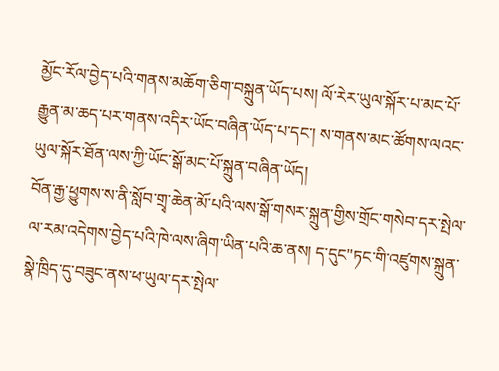མྱོང་རོལ་བྱེད་པའི་གནས་མཆོག་ཅིག་བསྐྲུན་ཡོད་པས། ལོ་རེར་ཡུལ་སྐོར་པ་མང་པོ་རྒྱུན་མ་ཆད་པར་གནས་འདིར་ཡོང་བཞིན་ཡོད་པ་དང་། ས་གནས་མང་ཚོགས་ལའང་ཡུལ་སྐོར་ཐོན་ལས་ཀྱི་ཡོང་སྒོ་མང་པོ་སྐྲུན་བཞིན་ཡོད།
བོན་རྒྱ་ཕྱུགས་ས་ནི་སློབ་གྲྭ་ཆེན་མོ་པའི་ལས་སྒོ་གསར་སྐྲུན་གྱིས་གྲོང་གསེབ་དར་སྤེལ་ལ་རམ་འདེགས་བྱེད་པའི་ཁེ་ལས་ཞིག་ཡིན་པའི་ཆ་ནས། ད་དུང"ཏང་གི་འཛུགས་སྐྲུན་སྣེ་ཁྲིད་དུ་བཟུང་ནས་ཕ་ཡུལ་དར་སྤེལ་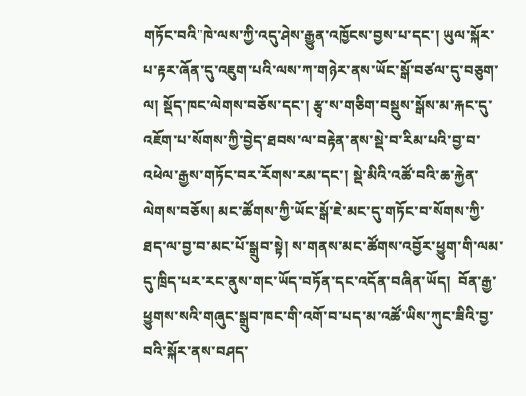གཏོང་བའི"ཁེ་ལས་ཀྱི་འདུ་ཤེས་རྒྱུན་འཁྱོངས་བྱས་པ་དང་། ཡུལ་སྐོར་པ་རྟར་ཞོན་དུ་འཇུག་པའི་ལས་ཀ་གཉེར་ནས་ཡོང་སྒོ་བཙལ་དུ་བཅུག་ལ། སྡོད་ཁང་ལེགས་བཅོས་དང་། རྩྭ་ས་གཅིག་བསྡུས་སྒོས་མ་རྐང་དུ་འཇོག་པ་སོགས་ཀྱི་བྱེད་ཐབས་ལ་བརྟེན་ནས་སྡེ་བ་རིམ་པའི་བྱ་བ་འཕེལ་རྒྱས་གཏོང་བར་རོགས་རམ་དང་། སྡེ་མིའི་འཚོ་བའི་ཆ་རྐྱེན་ལེགས་བཅོས། མང་ཚོགས་ཀྱི་ཡོང་སྒོ་ཇེ་མང་དུ་གཏོང་བ་སོགས་ཀྱི་ཐད་ལ་བྱ་བ་མང་པོ་སྒྲུབ་སྟེ། ས་གནས་མང་ཚོགས་འབྱོར་ཕྱུག་གི་ལམ་དུ་ཁྲིད་པར་རང་ནུས་གང་ཡོད་བཏོན་དང་འདོན་བཞིན་ཡོད།  བོན་རྒྱ་ཕྱུགས་སའི་གཞུང་སྒྲུབ་ཁང་གི་འགོ་བ་པད་མ་འཚོ་ཡིས་ཀུང་ཟིའི་བྱ་བའི་སྐོར་ནས་བཤད་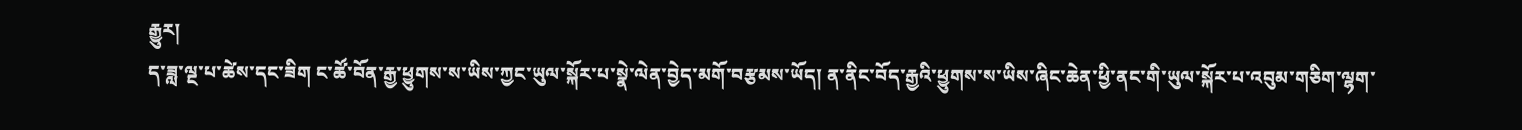རྒྱུར།
ད་ཟླ་ལྔ་པ་ཚེས་དང་ཟིག ང་ཚོ་བོན་རྒྱ་ཕྱུགས་ས་ཡིས་ཀྱང་ཡུལ་སྐོར་པ་སྣེ་ལེན་བྱེད་མགོ་བརྩམས་ཡོད། ན་ནིང་བོད་རྒྱའི་ཕྱུགས་ས་ཡིས་ཞིང་ཆེན་ཕྱི་ནང་གི་ཡུལ་སྐོར་པ་འབུམ་གཅིག་ལྷག་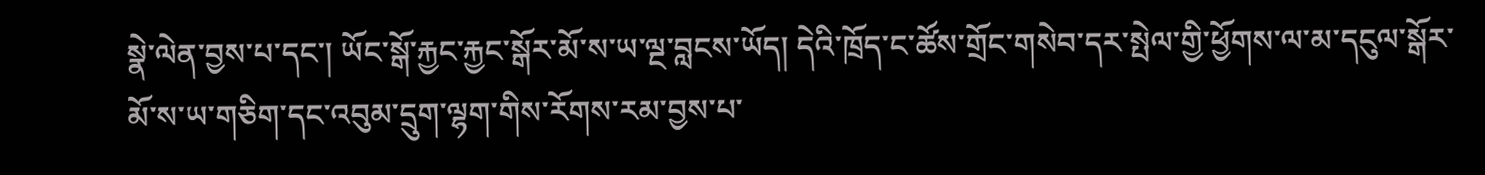སྣེ་ལེན་བྱས་པ་དང་། ཡོང་སྒོ་རྐྱང་རྐྱང་སྒོར་མོ་ས་ཡ་ལྔ་བླངས་ཡོད། དེའི་ཁྲོད་ང་ཚོས་གྲོང་གསེབ་དར་སྤེལ་གྱི་ཕྱོགས་ལ་མ་དངུལ་སྒོར་མོ་ས་ཡ་གཅིག་དང་འབུམ་དྲུག་ལྷག་གིས་རོགས་རམ་བྱས་པ་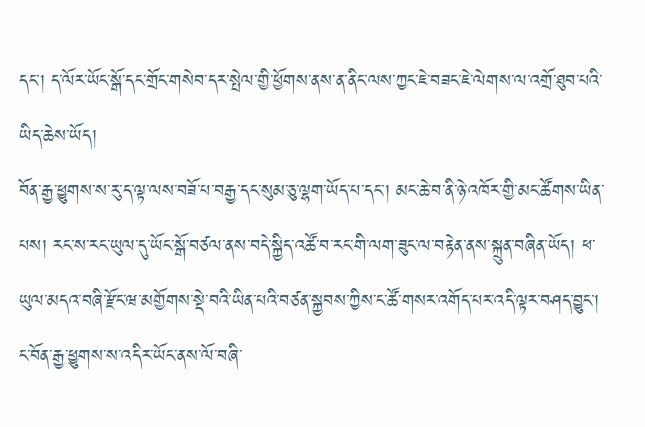དང་། ད་ལོར་ཡོང་སྒོ་དང་གྲོང་གསེབ་དར་སྤེལ་གྱི་ཕྱོགས་ནས་ན་ནིང་ལས་ཀྱང་ཇེ་བཟང་ཇེ་ལེགས་ལ་འགྲོ་ཐུབ་པའི་ཡིད་ཆེས་ཡོད།
བོན་རྒྱ་ཕྱུགས་ས་རུ་ད་ལྟ་ལས་བཟོ་པ་བརྒྱ་དང་སུམ་ཅུ་ལྷག་ཡོད་པ་དང་། མང་ཆེ་བ་ནི་ཉེ་འཁོར་གྱི་མང་ཚོགས་ཡིན་པས། རང་ས་རང་ཡུལ་དུ་ཡོང་སྒོ་བཙལ་ནས་བདེ་སྐྱིད་འཚོ་བ་རང་གི་ལག་ཟུང་ལ་བརྟེན་ནས་སྐྲུན་བཞིན་ཡོད། ཕ་ཡུལ་མདའ་བཞི་རྫོང་ཝ་མགྱོགས་སྡེ་བའི་ཡིན་པའི་བཙན་སྐྱབས་ཀྱིས་ང་ཚོ་གསར་འགོད་པར་འདི་ལྟར་བཤད་བྱུང་།
ང་བོན་རྒྱ་ཕྱུགས་ས་འདིར་ཡོང་ནས་ལོ་བཞི་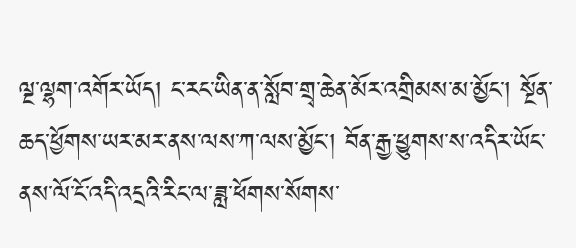ལྔ་ལྷག་འགོར་ཡོད། ང་རང་ཡིན་ན་སློབ་གྲྭ་ཆེན་མོར་འགྲིམས་མ་མྱོང་། སྔོན་ཆད་ཕྱོགས་ཡར་མར་ནས་ལས་ཀ་ལས་མྱོང་། བོན་རྒྱ་ཕྱུགས་ས་འདིར་ཡོང་ནས་ལོ་ངོ་འདི་འདྲའི་རིང་ལ་ཟླ་ཕོགས་སོགས་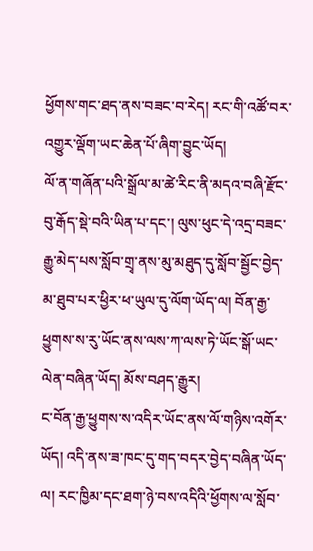ཕྱོགས་གང་ཐད་ནས་བཟང་བ་རེད། རང་གི་འཚོ་བར་འགྱུར་ལྡོག་ཡང་ཆེན་པོ་ཞིག་བྱུང་ཡོད།
ལོ་ན་གཞོན་པའི་སྒྲོལ་མ་ཚེ་རིང་ནི་མདའ་བཞི་རྫོང་བུ་རྒོད་སྡེ་བའི་ཡིན་པ་དང་། ལུས་ཕུང་དེ་འདྲ་བཟང་རྒྱུ་མེད་པས་སློབ་གྲྭ་ནས་མུ་མཐུད་དུ་སློབ་སྦྱོང་བྱེད་མ་ཐུབ་པར་ཕྱིར་ཕ་ཡུལ་དུ་ལོག་ཡོད་ལ། བོན་རྒྱ་ཕྱུགས་ས་རུ་ཡོང་ནས་ལས་ཀ་ལས་ཏེ་ཡོང་སྒོ་ཡང་ལེན་བཞིན་ཡོད། མོས་བཤད་རྒྱུར།
ང་བོན་རྒྱ་ཕྱུགས་ས་འདིར་ཡོང་ནས་ལོ་གཉིས་འགོར་ཡོད། འདི་ནས་ཟ་ཁང་དུ་གད་བདར་བྱེད་བཞིན་ཡོད་ལ། རང་ཁྱིམ་དང་ཐག་ཉེ་བས་འདིའི་ཕྱོགས་ལ་སློབ་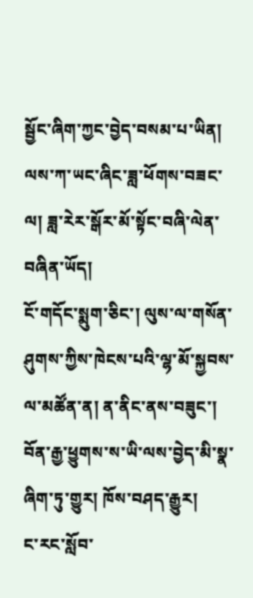སྦྱོང་ཞིག་ཀྱང་བྱེད་བསམ་པ་ཡིན།  ལས་ཀ་ཡང་ཞིང་ཟླ་ཕོགས་བཟང་ལ། ཟླ་རེར་སྒོར་མོ་སྟོང་བཞི་ལེན་བཞིན་ཡོད།
ངོ་གདོང་སྨུག་ཅིང་། ལུས་ལ་གསོན་ཤུགས་ཀྱིས་ཁེངས་པའི་ལྷ་མོ་སྐྱབས་ལ་མཚོན་ན། ན་ནིང་ནས་བཟུང་། བོན་རྒྱ་ཕྱུགས་ས་ཡི་ལས་བྱེད་མི་སྣ་ཞིག་ཏུ་གྱུར། ཁོས་བཤད་རྒྱུར།
ང་རང་སློབ་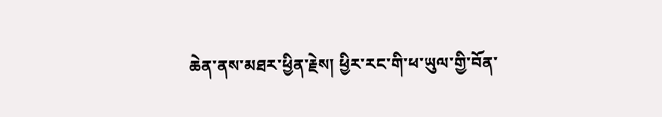ཆེན་ནས་མཐར་ཕྱིན་རྗེས། ཕྱིར་རང་གི་ཕ་ཡུལ་གྱི་བོན་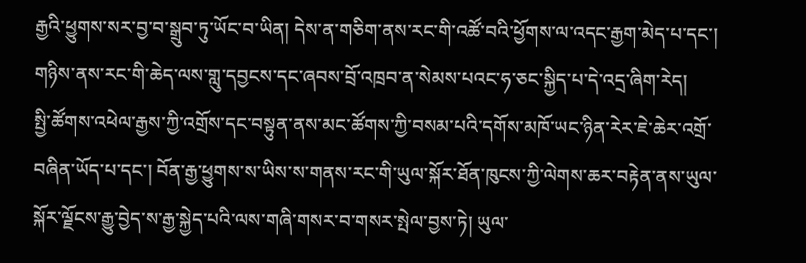རྒྱའི་ཕྱུགས་སར་བྱ་བ་སྒྲུབ་ཏུ་ཡོང་བ་ཡིན། དེས་ན་གཅིག་ནས་རང་གི་འཚོ་བའི་ཕྱོགས་ལ་འདང་རྒྱག་མེད་པ་དང་། གཉིས་ནས་རང་གི་ཆེད་ལས་གླུ་དབྱངས་དང་ཞབས་བྲོ་འཁྲབ་ན་སེམས་པའང་ཧ་ཅང་སྐྱིད་པ་དེ་འདྲ་ཞིག་རེད།
སྤྱི་ཚོགས་འཕེལ་རྒྱས་ཀྱི་འགྲོས་དང་བསྟུན་ནས་མང་ཚོགས་ཀྱི་བསམ་པའི་དགོས་མཁོ་ཡང་ཉིན་རེར་ཇེ་ཆེར་འགྲོ་བཞིན་ཡོད་པ་དང་། བོན་རྒྱ་ཕྱུགས་ས་ཡིས་ས་གནས་རང་གི་ཡུལ་སྐོར་ཐོན་ཁུངས་ཀྱི་ལེགས་ཆར་བརྟེན་ནས་ཡུལ་སྐོར་ལྗོངས་རྒྱུ་བྱེད་ས་རྒྱ་སྐྱེད་པའི་ལས་གཞི་གསར་བ་གསར་སྤེལ་བྱས་ཏེ། ཡུལ་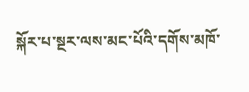སྐོར་པ་སྔར་ལས་མང་པོའི་དགོས་མཁོ་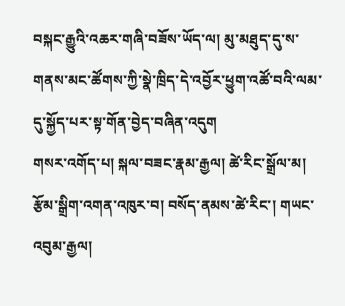བསྐང་རྒྱུའི་འཆར་གཞི་བཟོས་ཡོད་ལ། མུ་མཐུད་དུ་ས་གནས་མང་ཚོགས་ཀྱི་སྣེ་ཁྲིད་དེ་འབྱོར་ཕྱུག་འཚོ་བའི་ལམ་དུ་སྐྱོད་པར་སྟ་གོན་བྱེད་བཞིན་འདུག
གསར་འགོད་པ། སྐལ་བཟང་རྣམ་རྒྱལ། ཚེ་རིང་སྒྲོལ་མ།
རྩོམ་སྒྲིག་འགན་འཁུར་བ། བསོད་ནམས་ཚེ་རིང་། གཡང་འབུམ་རྒྱལ།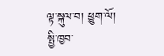ལྟ་སྐུལ་བ། ཕྱུག་ལོ།
སྤྱི་ཁྱབ་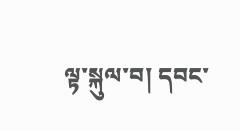ལྟ་སྐུལ་བ། དབང་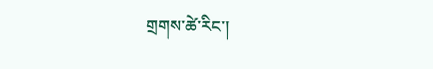གྲགས་ཚེ་རིང་།